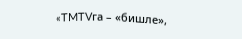«TMTVга – «бишле»,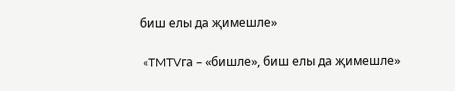биш елы да җимешле»

 «TMTVга – «бишле», биш елы да җимешле»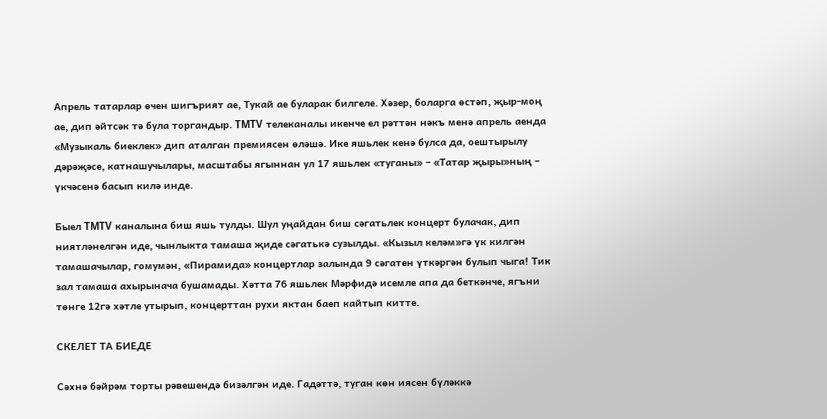Апрель татарлар өчен шигърият ае, Тукай ае буларак билгеле. Хәзер, боларга өстәп, җыр-моң ае, дип әйтсәк тә була торгандыр. TMTV телеканалы икенче ел рәттән нәкъ менә апрель аенда «Музыкаль биеклек» дип аталган премиясен өләшә. Ике яшьлек кенә булса да, оештырылу дәрәҗәсе, катнашучылары, масштабы ягыннан ул 17 яшьлек «туганы» – «Татар җыры»ның – үкчәсенә басып килә инде.

Быел TMTV каналына биш яшь тулды. Шул уңайдан биш сәгатьлек концерт булачак, дип ниятләнелгән иде, чынлыкта тамаша җиде сәгатькә сузылды. «Кызыл келәм»гә үк килгән тамашачылар, гомумән, «Пирамида» концертлар залында 9 сәгатен үткәргән булып чыга! Тик зал тамаша ахырынача бушамады. Хәтта 76 яшьлек Мәрфидә исемле апа да беткәнче, ягъни төнге 12гә хәтле утырып, концерттан рухи яктан баеп кайтып китте.

СКЕЛЕТ ТА БИЕДЕ

Сәхнә бәйрәм торты рәвешендә бизәлгән иде. Гадәттә, туган көн иясен бүләккә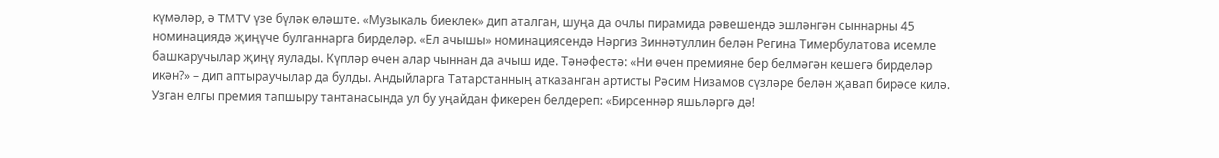күмәләр, ә TMTV үзе бүләк өләште. «Музыкаль биеклек» дип аталган, шуңа да очлы пирамида рәвешендә эшләнгән сыннарны 45 номинациядә җиңүче булганнарга бирделәр. «Ел ачышы» номинациясендә Нәргиз Зиннәтуллин белән Регина Тимербулатова исемле башкаручылар җиңү яулады. Күпләр өчен алар чыннан да ачыш иде. Тәнәфестә: «Ни өчен премияне бер белмәгән кешегә бирделәр икән?» – дип аптыраучылар да булды. Андыйларга Татарстанның атказанган артисты Рәсим Низамов сүзләре белән җавап бирәсе килә. Узган елгы премия тапшыру тантанасында ул бу уңайдан фикерен белдереп: «Бирсеннәр яшьләргә дә!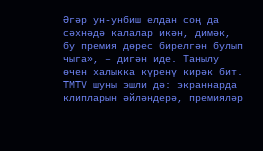Әгәр ун-унбиш елдан соң да сәхнәдә калалар икән, димәк, бу премия дөрес бирелгән булып чыга», – дигән иде. Танылу өчен халыкка күренү кирәк бит. TMTV шуны эшли дә: экраннарда клипларын әйләндерә, премияләр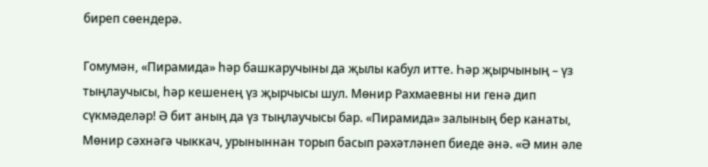биреп сөендерә.

Гомумән, «Пирамида» һәр башкаручыны да җылы кабул итте. Һәр җырчының – үз тыңлаучысы, һәр кешенең үз җырчысы шул. Мөнир Рахмаевны ни генә дип сүкмәделәр! Ә бит аның да үз тыңлаучысы бар. «Пирамида» залының бер канаты, Мөнир сәхнәгә чыккач, урыныннан торып басып рәхәтләнеп биеде әнә. «Ә мин әле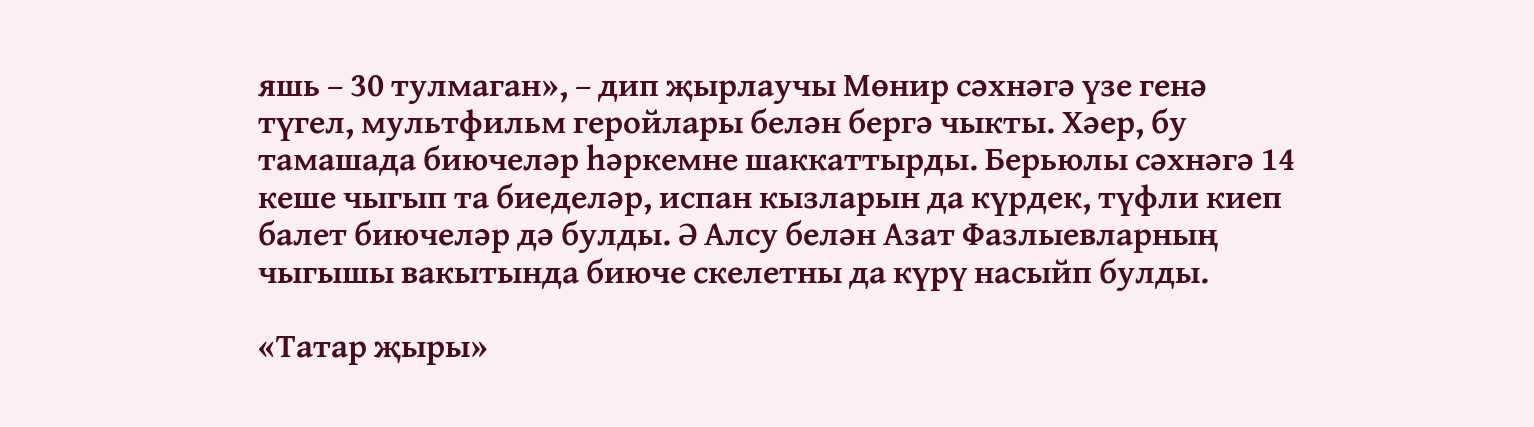яшь – 30 тулмаган», – дип җырлаучы Мөнир сәхнәгә үзе генә түгел, мультфильм геройлары белән бергә чыкты. Хәер, бу тамашада биючеләр һәркемне шаккаттырды. Берьюлы сәхнәгә 14 кеше чыгып та биеделәр, испан кызларын да күрдек, түфли киеп балет биючеләр дә булды. Ә Алсу белән Азат Фазлыевларның чыгышы вакытында биюче скелетны да күрү насыйп булды.

«Татар җыры»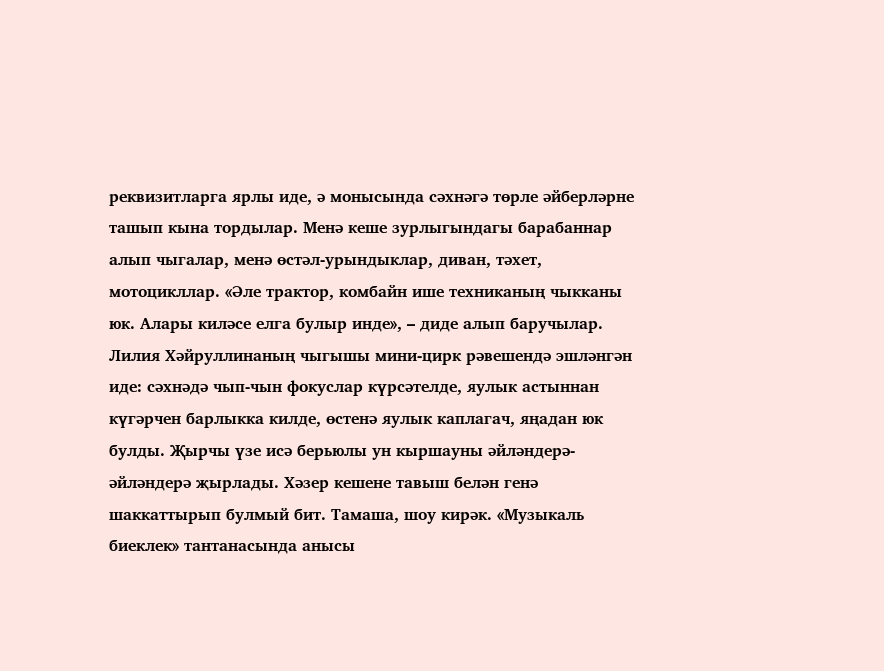реквизитларга ярлы иде, ә монысында сәхнәгә төрле әйберләрне ташып кына тордылар. Менә кеше зурлыгындагы барабаннар алып чыгалар, менә өстәл-урындыклар, диван, тәхет, мотоцикллар. «Әле трактор, комбайн ише техниканың чыкканы юк. Алары киләсе елга булыр инде», – диде алып баручылар. Лилия Хәйруллинаның чыгышы мини-цирк рәвешендә эшләнгән иде: сәхнәдә чып-чын фокуслар күрсәтелде, яулык астыннан күгәрчен барлыкка килде, өстенә яулык каплагач, яңадан юк булды. Җырчы үзе исә берьюлы ун кыршауны әйләндерә-әйләндерә җырлады. Хәзер кешене тавыш белән генә шаккаттырып булмый бит. Тамаша, шоу кирәк. «Музыкаль биеклек» тантанасында анысы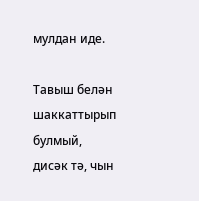мулдан иде.

Тавыш белән шаккаттырып булмый, дисәк тә, чын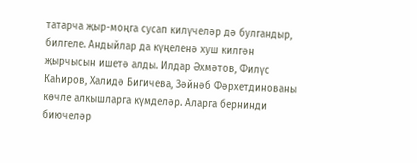татарча җыр-моңга сусап килүчеләр дә булгандыр, билгеле. Андыйлар да күңеленә хуш килгән җырчысын ишетә алды. Илдар Әхмәтов, Филүс Каһиров, Халидә Бигичева, Зәйнәб Фәрхетдинованы көчле алкышларга күмделәр. Аларга бернинди биючеләр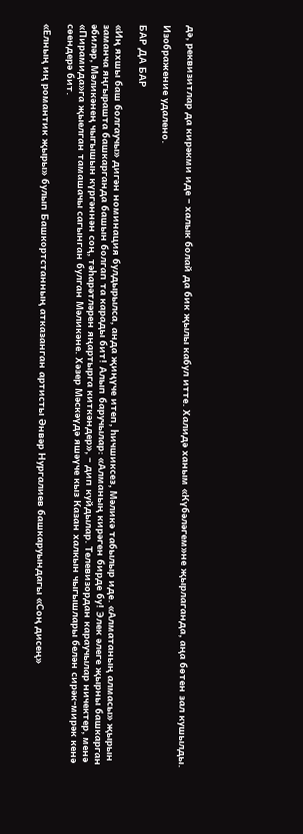дә, реквизитлар да кирәкми иде – халык болай да бик җылы кабул итте. Халидә ханым «Күбәләгем»не җырлаганда, аңа бөтен зал кушылды.

Изображение удалено.

БАР ДА БАР

«Иң яхшы баш болгаучы» дигән номинация булдырылса, анда җиңүче итеп, һичшиксез, Мәликә табылыр иде. «Алматаның алмасы» җырын заманча яңгырашта башкарганда башын болгап та карады бит! Алып баручылар: «Алманың кирәген бирде бу! Элек әлеге җырны башкарган әбиләр, Мәликәнең чыгышын күргәннән соң, тәһарәтләрен яңартырга киткәндер», – дип куйдылар. Телевизордан караучылар ничектер, менә «Пирамида»га җыелган тамашачы сагынган булган Мәликәне. Хәзер Мәскәүдә яшәүче кыз Казан халкын чыгышлары белән сирәк-мирәк кенә сөендерә бит.

«Елның иң романтик җыры» булып Башкортстанның атказанган артисты Әнвәр Нургалиев башкаруындагы «Соң дисең»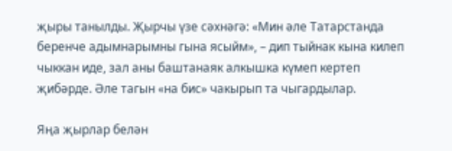җыры танылды. Җырчы үзе сәхнәгә: «Мин әле Татарстанда беренче адымнарымны гына ясыйм», – дип тыйнак кына килеп чыккан иде, зал аны баштанаяк алкышка күмеп кертеп җибәрде. Әле тагын «на бис» чакырып та чыгардылар.

Яңа җырлар белән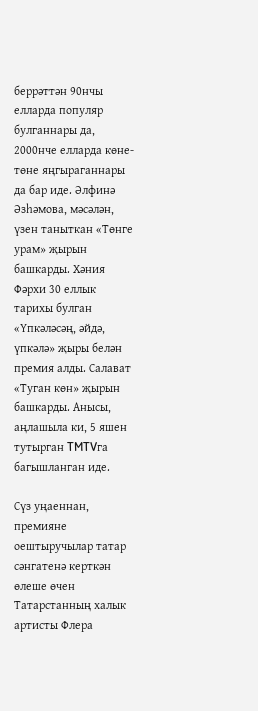беррәттән 90нчы елларда популяр булганнары да, 2000нче елларда көне-төне яңгыраганнары да бар иде. Әлфинә Әзһәмова, мәсәлән, үзен таныткан «Төнге урам» җырын башкарды. Хәния Фәрхи 30 еллык тарихы булган «Үпкәләсәң, әйдә, үпкәлә» җыры белән премия алды. Салават «Туган көн» җырын башкарды. Анысы, аңлашыла ки, 5 яшен тутырган TMTVга багышланган иде.

Сүз уңаеннан, премияне оештыручылар татар сәнгатенә керткән өлеше өчен Татарстанның халык артисты Флера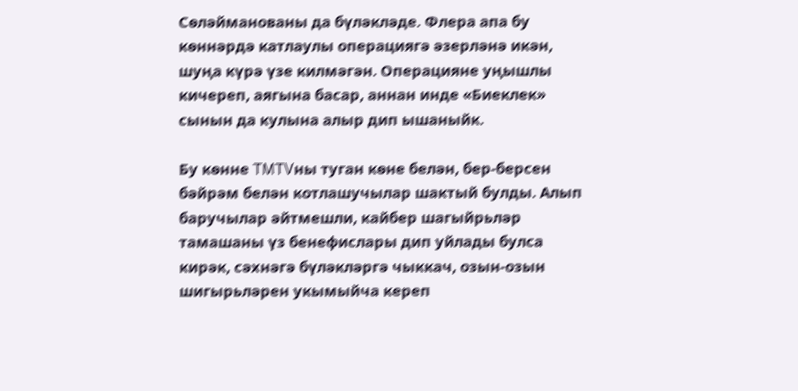Сөләйманованы да бүләкләде. Флера апа бу көннәрдә катлаулы операциягә әзерләнә икән, шуңа күрә үзе килмәгән. Операцияне уңышлы кичереп, аягына басар, аннан инде «Биеклек» сынын да кулына алыр дип ышаныйк.

Бу көнне TMTVны туган көне белән, бер-берсен бәйрәм белән котлашучылар шактый булды. Алып баручылар әйтмешли, кайбер шагыйрьләр тамашаны үз бенефислары дип уйлады булса кирәк, сәхнәгә бүләкләргә чыккач, озын-озын шигырьләрен укымыйча кереп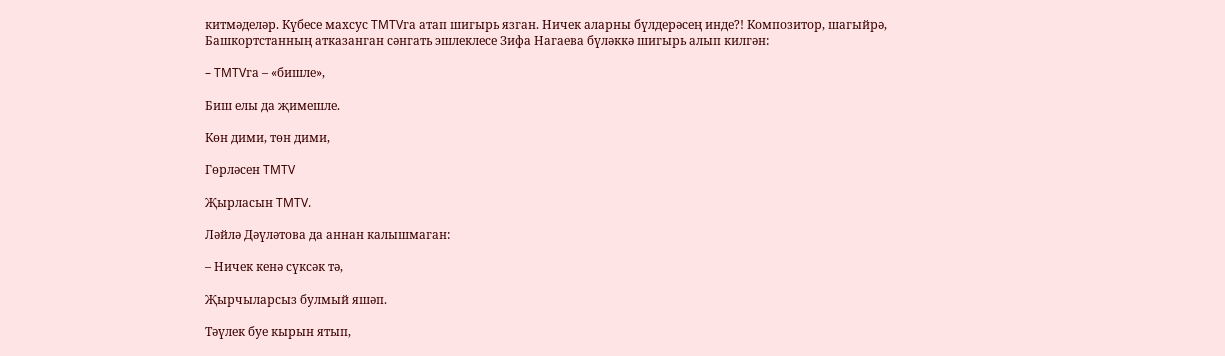китмәделәр. Күбесе махсус TMTVга атап шигырь язган. Ничек аларны бүлдерәсең инде?! Композитор, шагыйрә, Башкортстанның атказанган сәнгать эшлеклесе Зифа Нагаева бүләккә шигырь алып килгән:

– TMTVга – «бишле»,

Биш елы да җимешле.

Көн дими, төн дими,

Гөрләсен TMTV

Җырласын TMTV.

Ләйлә Дәүләтова да аннан калышмаган:

– Ничек кенә сүксәк тә,

Җырчыларсыз булмый яшәп.

Тәүлек буе кырын ятып,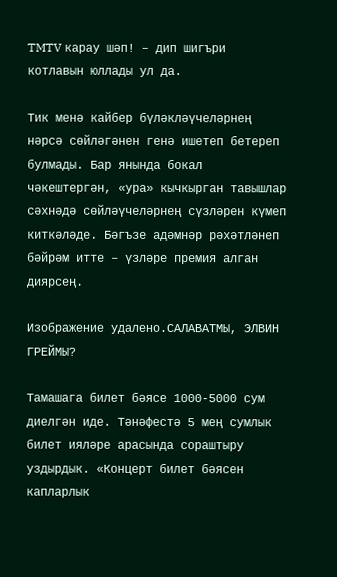TMTV карау шәп! – дип шигъри котлавын юллады ул да.

Тик менә кайбер бүләкләүчеләрнең нәрсә сөйләгәнен генә ишетеп бетереп булмады. Бар янында бокал чәкештергән, «ура» кычкырган тавышлар сәхнәдә сөйләүчеләрнең сүзләрен күмеп киткәләде. Бәгъзе адәмнәр рәхәтләнеп бәйрәм итте – үзләре премия алган диярсең.

Изображение удалено.САЛАВАТМЫ, ЭЛВИН ГРЕЙМЫ?

Тамашага билет бәясе 1000-5000 сум диелгән иде. Тәнәфестә 5 мең сумлык билет ияләре арасында сораштыру уздырдык. «Концерт билет бәясен капларлык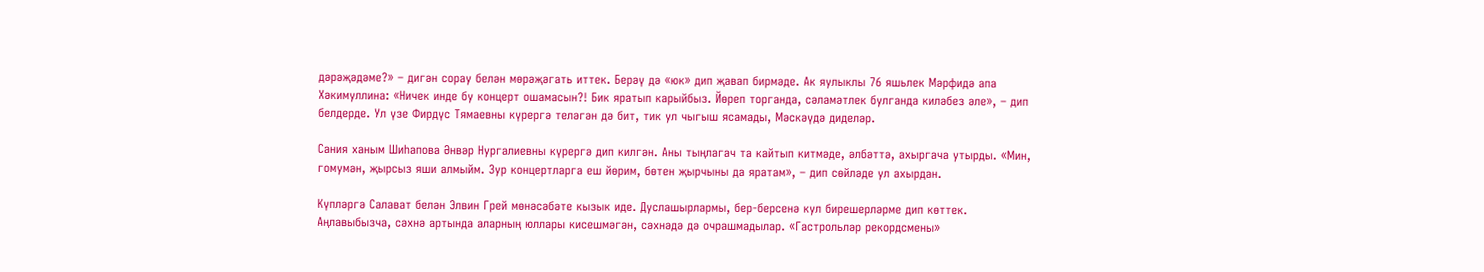дәрәҗәдәме?» – дигән сорау белән мөрәҗәгать иттек. Берәү дә «юк» дип җавап бирмәде. Ак яулыклы 76 яшьлек Мәрфидә апа Хәкимуллина: «Ничек инде бу концерт ошамасын?! Бик яратып карыйбыз. Йөреп торганда, сәламәтлек булганда киләбез әле», – дип белдерде. Ул үзе Фирдүс Тямаевны күрергә теләгән дә бит, тик ул чыгыш ясамады, Мәскәүдә диделәр.

Сания ханым Шиһапова Әнвәр Нургалиевны күрергә дип килгән. Аны тыңлагач та кайтып китмәде, әлбәттә, ахыргача утырды. «Мин, гомумән, җырсыз яши алмыйм. Зур концертларга еш йөрим, бөтен җырчыны да яратам», – дип сөйләде ул ахырдан.

Күпләргә Салават белән Элвин Грей мөнәсәбәте кызык иде. Дуслашырлармы, бер-берсенә кул бирешерләрме дип көттек. Аңлавыбызча, сәхнә артында аларның юллары кисешмәгән, сәхнәдә дә очрашмадылар. «Гастрольләр рекордсмены»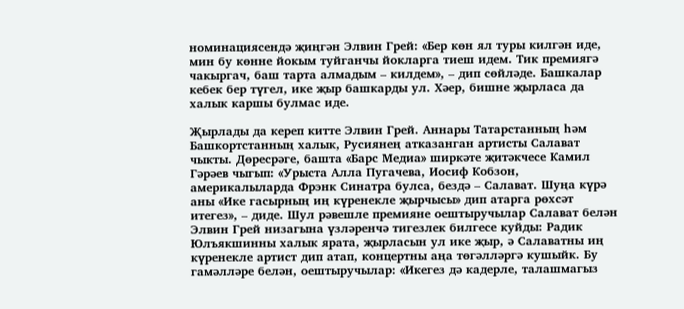номинациясендә җиңгән Элвин Грей: «Бер көн ял туры килгән иде, мин бу көнне йокым туйганчы йокларга тиеш идем. Тик премиягә чакыргач, баш тарта алмадым – килдем», – дип сөйләде. Башкалар кебек бер түгел, ике җыр башкарды ул. Хәер, бишне җырласа да халык каршы булмас иде.

Җырлады да кереп китте Элвин Грей. Аннары Татарстанның һәм Башкортстанның халык, Русиянең атказанган артисты Салават чыкты. Дөресрәге, башта «Барс Медиа» ширкәте җитәкчесе Камил Гәрәев чыгып: «Урыста Алла Пугачева, Иосиф Кобзон, америкалыларда Фрэнк Синатра булса, бездә – Салават. Шуңа күрә аны «Ике гасырның иң күренекле җырчысы» дип атарга рөхсәт итегез», – диде. Шул рәвешле премияне оештыручылар Салават белән Элвин Грей низагына үзләренчә тигезлек билгесе куйды: Радик Юлъякшинны халык ярата, җырласын ул ике җыр, ә Салаватны иң күренекле артист дип атап, концертны аңа төгәлләргә кушыйк. Бу гамәлләре белән, оештыручылар: «Икегез дә кадерле, талашмагыз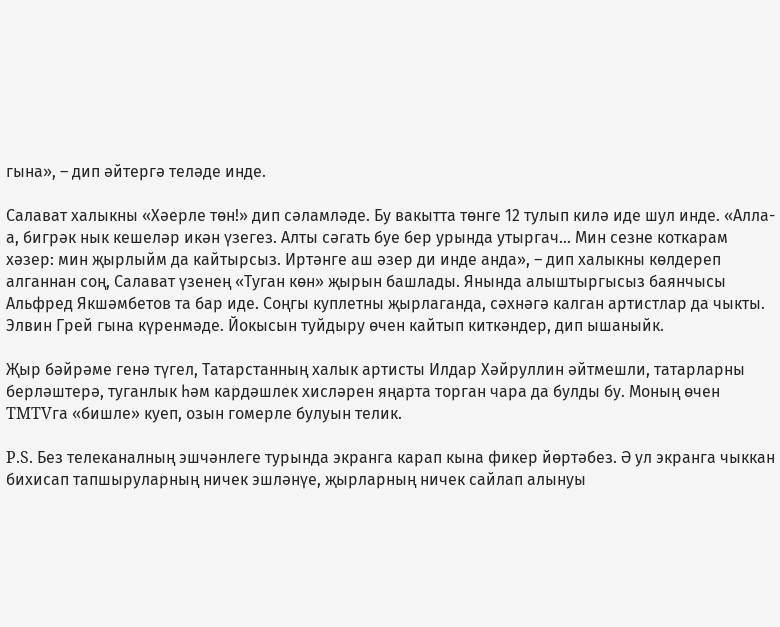гына», – дип әйтергә теләде инде.

Салават халыкны «Хәерле төн!» дип сәламләде. Бу вакытта төнге 12 тулып килә иде шул инде. «Алла-а, бигрәк нык кешеләр икән үзегез. Алты сәгать буе бер урында утыргач… Мин сезне коткарам хәзер: мин җырлыйм да кайтырсыз. Иртәнге аш әзер ди инде анда», – дип халыкны көлдереп алганнан соң, Салават үзенең «Туган көн» җырын башлады. Янында алыштыргысыз баянчысы Альфред Якшәмбетов та бар иде. Соңгы куплетны җырлаганда, сәхнәгә калган артистлар да чыкты. Элвин Грей гына күренмәде. Йокысын туйдыру өчен кайтып киткәндер, дип ышаныйк.

Җыр бәйрәме генә түгел, Татарстанның халык артисты Илдар Хәйруллин әйтмешли, татарларны берләштерә, туганлык һәм кардәшлек хисләрен яңарта торган чара да булды бу. Моның өчен TMTVга «бишле» куеп, озын гомерле булуын телик.

P.S. Без телеканалның эшчәнлеге турында экранга карап кына фикер йөртәбез. Ә ул экранга чыккан бихисап тапшыруларның ничек эшләнүе, җырларның ничек сайлап алынуы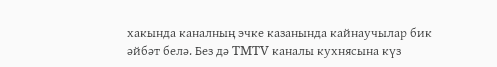хакында каналның эчке казанында кайнаучылар бик әйбәт белә. Без дә TMTV каналы кухнясына күз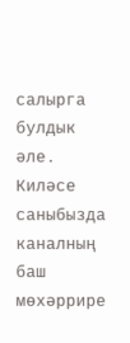салырга булдык әле. Киләсе саныбызда каналның баш мөхәррире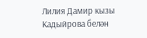Лилия Дамир кызы Кадыйрова белән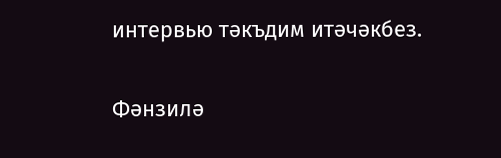интервью тәкъдим итәчәкбез.

Фәнзилә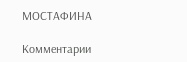МОСТАФИНА

Комментарии